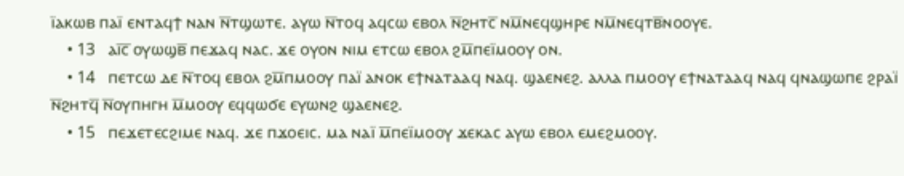ⲓ̈ⲁⲕⲱⲃ ⲡⲁⲓ̈ ⲉⲛⲧⲁϥϯ ⲛⲁⲛ ⲛ̅ⲧϣⲱⲧⲉ. ⲁⲩⲱ ⲛ̅ⲧⲟϥ ⲁϥⲥⲱ ⲉⲃⲟⲗ ⲛ̅ϩⲏⲧⲥ̅ ⲛⲙ̅ⲛⲉϥϣⲏⲣⲉ ⲛⲙ̅ⲛⲉϥⲧⲃ̅ⲛⲟⲟⲩⲉ.
    • 13   ⲁⲓ̅ⲥ̅ ⲟⲩⲱϣⲃ̅ ⲡⲉϫⲁϥ ⲛⲁⲥ. ϫⲉ ⲟⲩⲟⲛ ⲛⲓⲙ ⲉⲧⲥⲱ ⲉⲃⲟⲗ ϩⲙ̅ⲡⲉⲓ̈ⲙⲟⲟⲩ ⲟⲛ.
    • 14   ⲡⲉⲧⲥⲱ ⲇⲉ ⲛ̅ⲧⲟϥ ⲉⲃⲟⲗ ϩⲙ̅ⲡⲙⲟⲟⲩ ⲡⲁⲓ̈ ⲁⲛⲟⲕ ⲉϯⲛⲁⲧⲁⲁϥ ⲛⲁϥ. ϣⲁⲉⲛⲉϩ. ⲁⲗⲗⲁ ⲡⲙⲟⲟⲩ ⲉϯⲛⲁⲧⲁⲁϥ ⲛⲁϥ ϥⲛⲁϣⲱⲡⲉ ϩⲣⲁⲓ̈ ⲛ̅ϩⲏⲧϥ̅ ⲛ̅ⲟⲩⲡⲏⲅⲏ ⲙ̅ⲙⲟⲟⲩ ⲉϥϥⲱϭⲉ ⲉⲩⲱⲛϩ ϣⲁⲉⲛⲉϩ.
    • 15   ⲡⲉϫⲉⲧⲉⲥϩⲓⲙⲉ ⲛⲁϥ. ϫⲉ ⲡϫⲟⲉⲓⲥ. ⲙⲁ ⲛⲁⲓ̈ ⲙ̅ⲡⲉⲓ̈ⲙⲟⲟⲩ ϫⲉⲕⲁⲥ ⲁⲩⲱ ⲉⲃⲟⲗ ⲉⲙⲉϩⲙⲟⲟⲩ.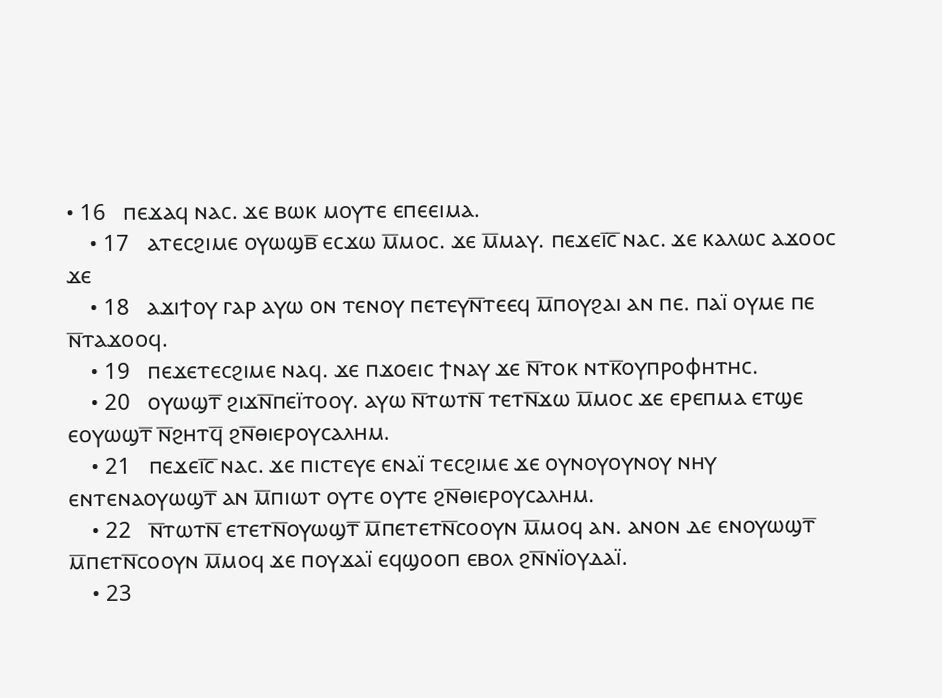• 16   ⲡⲉϫⲁϥ ⲛⲁⲥ. ϫⲉ ⲃⲱⲕ ⲙⲟⲩⲧⲉ ⲉⲡⲉⲉⲓⲙⲁ.
    • 17   ⲁⲧⲉⲥϩⲓⲙⲉ ⲟⲩⲱϣⲃ̅ ⲉⲥϫⲱ ⲙ̅ⲙⲟⲥ. ϫⲉ ⲙ̅ⲙⲁⲩ. ⲡⲉϫⲉⲓ̅ⲥ̅ ⲛⲁⲥ. ϫⲉ ⲕⲁⲗⲱⲥ ⲁϫⲟⲟⲥ ϫⲉ
    • 18   ⲁϫⲓϯⲟⲩ ⲅⲁⲣ ⲁⲩⲱ ⲟⲛ ⲧⲉⲛⲟⲩ ⲡⲉⲧⲉⲩⲛ̅ⲧⲉⲉϥ ⲙ̅ⲡⲟⲩϩⲁⲓ ⲁⲛ ⲡⲉ. ⲡⲁⲓ̈ ⲟⲩⲙⲉ ⲡⲉ ⲛ̅ⲧⲁϫⲟⲟϥ.
    • 19   ⲡⲉϫⲉⲧⲉⲥϩⲓⲙⲉ ⲛⲁϥ. ϫⲉ ⲡϫⲟⲉⲓⲥ ϯⲛⲁⲩ ϫⲉ ⲛ̅ⲧⲟⲕ ⲛⲧⲕ̅ⲟⲩⲡⲣⲟⲫⲏⲧⲏⲥ.
    • 20   ⲟⲩⲱϣⲧ̅ ϩⲓϫⲛ̅ⲡⲉⲓ̈ⲧⲟⲟⲩ. ⲁⲩⲱ ⲛ̅ⲧⲱⲧⲛ̅ ⲧⲉⲧⲛ̅ϫⲱ ⲙ̅ⲙⲟⲥ ϫⲉ ⲉⲣⲉⲡⲙⲁ ⲉⲧϣⲉ ⲉⲟⲩⲱϣⲧ̅ ⲛ̅ϩⲏⲧϥ̅ ϩⲛ̅ⲑⲓⲉⲣⲟⲩⲥⲁⲗⲏⲙ.
    • 21   ⲡⲉϫⲉⲓ̅ⲥ̅ ⲛⲁⲥ. ϫⲉ ⲡⲓⲥⲧⲉⲩⲉ ⲉⲛⲁⲓ̈ ⲧⲉⲥϩⲓⲙⲉ ϫⲉ ⲟⲩⲛⲟⲩⲟⲩⲛⲟⲩ ⲛⲏⲩ ⲉⲛⲧⲉⲛⲁⲟⲩⲱϣⲧ̅ ⲁⲛ ⲙ̅ⲡⲓⲱⲧ ⲟⲩⲧⲉ ⲟⲩⲧⲉ ϩⲛ̅ⲑⲓⲉⲣⲟⲩⲥⲁⲗⲏⲙ.
    • 22   ⲛ̅ⲧⲱⲧⲛ̅ ⲉⲧⲉⲧⲛ̅ⲟⲩⲱϣⲧ̅ ⲙ̅ⲡⲉⲧⲉⲧⲛ̅ⲥⲟⲟⲩⲛ ⲙ̅ⲙⲟϥ ⲁⲛ. ⲁⲛⲟⲛ ⲇⲉ ⲉⲛⲟⲩⲱϣⲧ̅ ⲙ̅ⲡⲉⲧⲛ̅ⲥⲟⲟⲩⲛ ⲙ̅ⲙⲟϥ ϫⲉ ⲡⲟⲩϫⲁⲓ̈ ⲉϥϣⲟⲟⲡ ⲉⲃⲟⲗ ϩⲛ̅ⲛⲓ̈ⲟⲩⲇⲁⲓ̈.
    • 23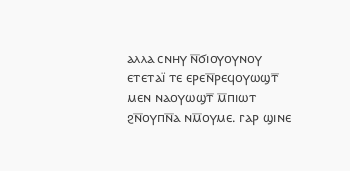ⲁⲗⲗⲁ ⲥⲛⲏⲩ ⲛ̅ϭⲓⲟⲩⲟⲩⲛⲟⲩ ⲉⲧⲉⲧⲁⲓ̈ ⲧⲉ ⲉⲣⲉⲛ̅ⲣⲉϥⲟⲩⲱϣⲧ̅ ⲙⲉⲛ ⲛⲁⲟⲩⲱϣⲧ̅ ⲙ̅ⲡⲓⲱⲧ ϩⲛ̅ⲟⲩⲡⲛ̅ⲁ ⲛⲙ̅ⲟⲩⲙⲉ. ⲅⲁⲣ ϣⲓⲛⲉ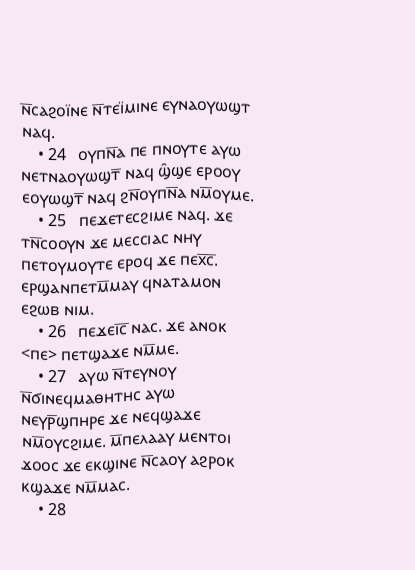ⲛ̅ⲥⲁϩⲟⲓ̈ⲛⲉ ⲛ̅ⲧⲉⲓ̈ⲙⲓⲛⲉ ⲉⲩⲛⲁⲟⲩⲱϣⲧ ⲛⲁϥ.
    • 24   ⲟⲩⲡⲛ̅ⲁ ⲡⲉ ⲡⲛⲟⲩⲧⲉ ⲁⲩⲱ ⲛⲉⲧⲛⲁⲟⲩⲱϣⲧ̅ ⲛⲁϥ ϣ̑ϣⲉ ⲉⲣⲟⲟⲩ ⲉⲟⲩⲱϣⲧ̅ ⲛⲁϥ ϩⲛ̅ⲟⲩⲡⲛ̅ⲁ ⲛⲙ̅ⲟⲩⲙⲉ.
    • 25   ⲡⲉϫⲉⲧⲉⲥϩⲓⲙⲉ ⲛⲁϥ. ϫⲉ ⲧⲛ̅ⲥⲟⲟⲩⲛ ϫⲉ ⲙⲉⲥⲥⲓⲁⲥ ⲛⲏⲩ ⲡⲉⲧⲟⲩⲙⲟⲩⲧⲉ ⲉⲣⲟϥ ϫⲉ ⲡⲉⲭ̅ⲥ̅. ⲉⲣϣⲁⲛⲡⲉⲧⲙ̅ⲙⲁⲩ ϥⲛⲁⲧⲁⲙⲟⲛ ⲉϩⲱⲃ ⲛⲓⲙ.
    • 26   ⲡⲉϫⲉⲓ̅ⲥ̅ ⲛⲁⲥ. ϫⲉ ⲁⲛⲟⲕ <ⲡⲉ> ⲡⲉⲧϣⲁϫⲉ ⲛⲙ̅ⲙⲉ.
    • 27   ⲁⲩⲱ ⲛ̅ⲧⲉⲩⲛⲟⲩ ⲛ̅ϭⲓⲛⲉϥⲙⲁⲑⲏⲧⲏⲥ ⲁⲩⲱ ⲛⲉⲩⲣ̅ϣⲡⲏⲣⲉ ϫⲉ ⲛⲉϥϣⲁϫⲉ ⲛⲙ̅ⲟⲩⲥϩⲓⲙⲉ. ⲙ̅ⲡⲉⲗⲁⲁⲩ ⲙⲉⲛⲧⲟⲓ ϫⲟⲟⲥ ϫⲉ ⲉⲕϣⲓⲛⲉ ⲛ̅ⲥⲁⲟⲩ ⲁϩⲣⲟⲕ ⲕϣⲁϫⲉ ⲛⲙ̅ⲙⲁⲥ.
    • 28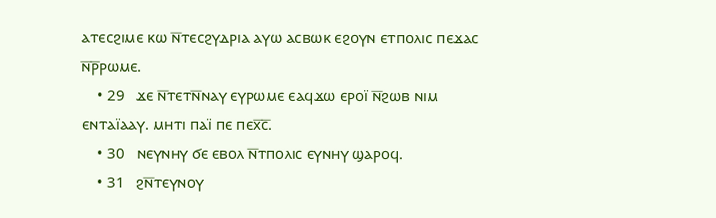ⲁⲧⲉⲥϩⲓⲙⲉ ⲕⲱ ⲛ̅ⲧⲉⲥϩⲩⲇⲣⲓⲁ ⲁⲩⲱ ⲁⲥⲃⲱⲕ ⲉϩⲟⲩⲛ ⲉⲧⲡⲟⲗⲓⲥ ⲡⲉϫⲁⲥ ⲛ̅ⲣ̅ⲣⲱⲙⲉ.
    • 29   ϫⲉ ⲛ̅ⲧⲉⲧⲛ̅ⲛⲁⲩ ⲉⲩⲣⲱⲙⲉ ⲉⲁϥϫⲱ ⲉⲣⲟⲓ̈ ⲛ̅ϩⲱⲃ ⲛⲓⲙ ⲉⲛⲧⲁⲓ̈ⲁⲁⲩ. ⲙⲏⲧⲓ ⲡⲁⲓ̈ ⲡⲉ ⲡⲉⲭ̅ⲥ̅.
    • 30   ⲛⲉⲩⲛⲏⲩ ϭⲉ ⲉⲃⲟⲗ ⲛ̅ⲧⲡⲟⲗⲓⲥ ⲉⲩⲛⲏⲩ ϣⲁⲣⲟϥ.
    • 31   ϩⲛ̅ⲧⲉⲩⲛⲟⲩ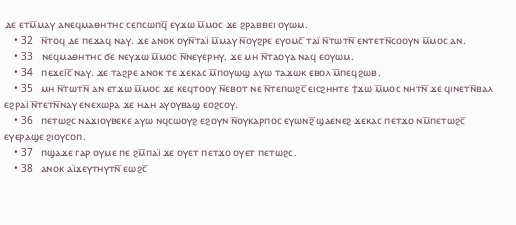ⲇⲉ ⲉⲧⲙ̅ⲙⲁⲩ ⲁⲛⲉϥⲙⲁⲑⲏⲧⲏⲥ ⲥⲉⲡⲥⲱⲡϥ̅ ⲉⲩϫⲱ ⲙ̅ⲙⲟⲥ ϫⲉ ϩⲣⲁⲃⲃⲉⲓ ⲟⲩⲱⲙ.
    • 32   ⲛ̅ⲧⲟϥ ⲇⲉ ⲡⲉϫⲁϥ ⲛⲁⲩ. ϫⲉ ⲁⲛⲟⲕ ⲟⲩⲛ̅ⲧⲁⲓ̈ ⲙ̅ⲙⲁⲩ ⲛ̅ⲟⲩϩⲣⲉ ⲉⲩⲟⲙⲥ̅ ⲧⲁⲓ̈ ⲛ̅ⲧⲱⲧⲛ̅ ⲉⲛⲧⲉⲧⲛ̅ⲥⲟⲟⲩⲛ ⲙ̅ⲙⲟⲥ ⲁⲛ.
    • 33   ⲛⲉϥⲙⲁⲑⲏⲧⲏⲥ ϭⲉ ⲛⲉⲩϫⲱ ⲙ̅ⲙⲟⲥ ⲛ̅ⲛⲉⲩⲉⲣⲏⲩ. ϫⲉ ⲙⲏ ⲛ̅ⲧⲁⲟⲩⲁ ⲛⲁϥ ⲉⲟⲩⲱⲙ.
    • 34   ⲡⲉϫⲉⲓ̅ⲥ̅ ⲛⲁⲩ. ϫⲉ ⲧⲁϩⲣⲉ ⲁⲛⲟⲕ ⲧⲉ ϫⲉⲕⲁⲥ ⲙ̅ⲡⲟⲩⲱϣ ⲁⲩⲱ ⲧⲁϫⲱⲕ ⲉⲃⲟⲗ ⲙ̅ⲡⲉϥϩⲱⲃ.
    • 35   ⲙⲏ ⲛ̅ⲧⲱⲧⲛ̅ ⲁⲛ ⲉⲧϫⲱ ⲙ̅ⲙⲟⲥ ϫⲉ ⲕⲉϥⲧⲟⲟⲩ ⲛ̅ⲉⲃⲟⲧ ⲛⲉ ⲛ̅ⲧⲉⲡⲱϩⲥ̅ ⲉⲓⲥϩⲏⲏⲧⲉ ϯϫⲱ ⲙ̅ⲙⲟⲥ ⲛⲏⲧⲛ̅ ϫⲉ ϥⲓⲛⲉⲧⲛ̅ⲃⲁⲗ ⲉϩⲣⲁⲓ̈ ⲛ̅ⲧⲉⲧⲛ̅ⲛⲁⲩ ⲉⲛⲉⲭⲱⲣⲁ ϫⲉ ⲏⲇⲏ ⲁⲩⲟⲩⲃⲁϣ ⲉⲟϩⲥⲟⲩ.
    • 36   ⲡⲉⲧⲱϩⲥ ⲛⲁϫⲓⲟⲩⲃⲉⲕⲉ ⲁⲩⲱ ⲛϥⲥⲱⲟⲩϩ ⲉϩⲟⲩⲛ ⲛ̅ⲟⲩⲕⲁⲣⲡⲟⲥ ⲉⲩⲱⲛϩ̅ ϣⲁⲉⲛⲉϩ ϫⲉⲕⲁⲥ ⲡⲉⲧϫⲟ ⲛⲙ̅ⲡⲉⲧⲱϩⲥ̅ ⲉⲩⲉⲣⲁϣⲉ ϩⲓⲟⲩⲥⲟⲡ.
    • 37   ⲡϣⲁϫⲉ ⲅⲁⲣ ⲟⲩⲙⲉ ⲡⲉ ϩⲙ̅ⲡⲁⲓ̈ ϫⲉ ⲟⲩⲉⲧ ⲡⲉⲧϫⲟ ⲟⲩⲉⲧ ⲡⲉⲧⲱϩⲥ.
    • 38   ⲁⲛⲟⲕ ⲁⲓ̈ϫⲉⲩⲧⲏⲩⲧⲛ̅ ⲉⲱϩⲥ̅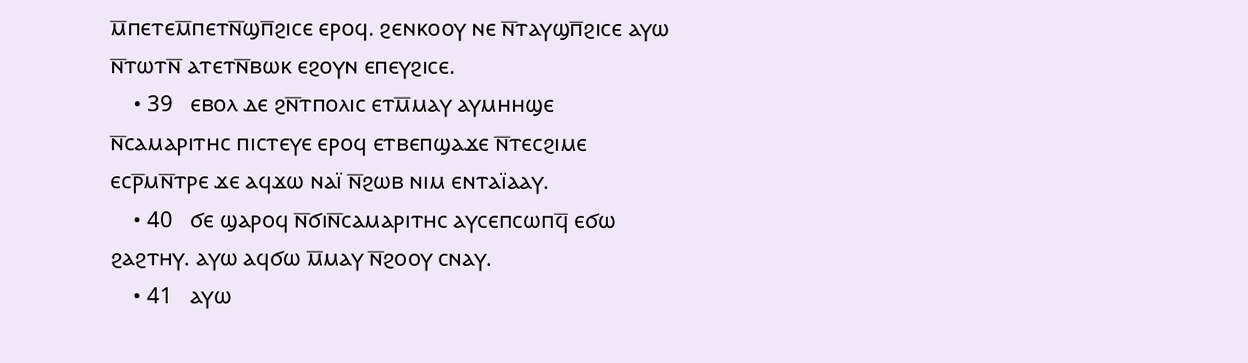ⲙ̅ⲡⲉⲧⲉⲙ̅ⲡⲉⲧⲛ̅ϣⲡ̅ϩⲓⲥⲉ ⲉⲣⲟϥ. ϩⲉⲛⲕⲟⲟⲩ ⲛⲉ ⲛ̅ⲧⲁⲩϣⲡ̅ϩⲓⲥⲉ ⲁⲩⲱ ⲛ̅ⲧⲱⲧⲛ̅ ⲁⲧⲉⲧⲛ̅ⲃⲱⲕ ⲉϩⲟⲩⲛ ⲉⲡⲉⲩϩⲓⲥⲉ.
    • 39   ⲉⲃⲟⲗ ⲇⲉ ϩⲛ̅ⲧⲡⲟⲗⲓⲥ ⲉⲧⲙ̅ⲙⲁⲩ ⲁⲩⲙⲏⲏϣⲉ ⲛ̅ⲥⲁⲙⲁⲣⲓⲧⲏⲥ ⲡⲓⲥⲧⲉⲩⲉ ⲉⲣⲟϥ ⲉⲧⲃⲉⲡϣⲁϫⲉ ⲛ̅ⲧⲉⲥϩⲓⲙⲉ ⲉⲥⲣ̅ⲙⲛ̅ⲧⲣⲉ ϫⲉ ⲁϥϫⲱ ⲛⲁⲓ̈ ⲛ̅ϩⲱⲃ ⲛⲓⲙ ⲉⲛⲧⲁⲓ̈ⲁⲁⲩ.
    • 40   ϭⲉ ϣⲁⲣⲟϥ ⲛ̅ϭⲓⲛ̅ⲥⲁⲙⲁⲣⲓⲧⲏⲥ ⲁⲩⲥⲉⲡⲥⲱⲡϥ̅ ⲉϭⲱ ϩⲁϩⲧⲏⲩ. ⲁⲩⲱ ⲁϥϭⲱ ⲙ̅ⲙⲁⲩ ⲛ̅ϩⲟⲟⲩ ⲥⲛⲁⲩ.
    • 41   ⲁⲩⲱ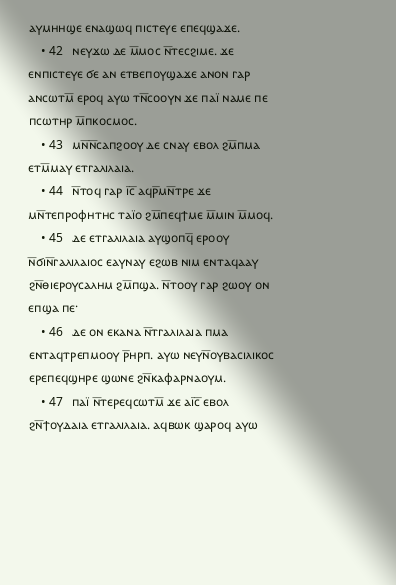ⲁⲩⲙⲏⲏϣⲉ ⲉⲛⲁϣⲱϥ ⲡⲓⲥⲧⲉⲩⲉ ⲉⲡⲉϥϣⲁϫⲉ.
    • 42   ⲛⲉⲩϫⲱ ⲇⲉ ⲙ̅ⲙⲟⲥ ⲛ̅ⲧⲉⲥϩⲓⲙⲉ. ϫⲉ ⲉⲛⲡⲓⲥⲧⲉⲩⲉ ϭⲉ ⲁⲛ ⲉⲧⲃⲉⲡⲟⲩϣⲁϫⲉ ⲁⲛⲟⲛ ⲅⲁⲣ ⲁⲛⲥⲱⲧⲙ̅ ⲉⲣⲟϥ ⲁⲩⲱ ⲧⲛ̅ⲥⲟⲟⲩⲛ ϫⲉ ⲡⲁⲓ̈ ⲛⲁⲙⲉ ⲡⲉ ⲡⲥⲱⲧⲏⲣ ⲙ̅ⲡⲕⲟⲥⲙⲟⲥ.
    • 43   ⲙⲛ̅ⲛ̅ⲥⲁⲡϩⲟⲟⲩ ⲇⲉ ⲥⲛⲁⲩ ⲉⲃⲟⲗ ϩⲙ̅ⲡⲙⲁ ⲉⲧⲙ̅ⲙⲁⲩ ⲉⲧⲅⲁⲗⲓⲗⲁⲓⲁ.
    • 44   ⲛ̅ⲧⲟϥ ⲅⲁⲣ ⲓ̅ⲥ̅ ⲁϥⲣ̅ⲙⲛ̅ⲧⲣⲉ ϫⲉ ⲙⲛ̅ⲧⲉⲡⲣⲟⲫⲏⲧⲏⲥ ⲧⲁⲓ̈ⲟ ϩⲙ̅ⲡⲉϥϯⲙⲉ ⲙ̅ⲙⲓⲛ ⲙ̅ⲙⲟϥ.
    • 45   ⲇⲉ ⲉⲧⲅⲁⲗⲓⲗⲁⲓⲁ ⲁⲩϣⲟⲡϥ̅ ⲉⲣⲟⲟⲩ ⲛ̅ϭⲓⲛ̅ⲅⲁⲗⲓⲗⲁⲓⲟⲥ ⲉⲁⲩⲛⲁⲩ ⲉϩⲱⲃ ⲛⲓⲙ ⲉⲛⲧⲁϥⲁⲁⲩ ϩⲛ̅ⲑⲓⲉⲣⲟⲩⲥⲁⲗⲏⲙ ϩⲙ̅ⲡϣⲁ. ⲛ̅ⲧⲟⲟⲩ ⲅⲁⲣ ϩⲱⲟⲩ ⲟⲛ ⲉⲡϣⲁ ⲡⲉ·
    • 46   ⲇⲉ ⲟⲛ ⲉⲕⲁⲛⲁ ⲛ̅ⲧⲅⲁⲗⲓⲗⲁⲓⲁ ⲡⲙⲁ ⲉⲛⲧⲁϥⲧⲣⲉⲡⲙⲟⲟⲩ ⲣ̅ⲏⲣⲡ. ⲁⲩⲱ ⲛⲉⲩⲛ̅ⲟⲩⲃⲁⲥⲓⲗⲓⲕⲟⲥ ⲉⲣⲉⲡⲉϥϣⲏⲣⲉ ϣⲱⲛⲉ ϩⲛ̅ⲕⲁⲫⲁⲣⲛⲁⲟⲩⲙ.
    • 47   ⲡⲁⲓ̈ ⲛ̅ⲧⲉⲣⲉϥⲥⲱⲧⲙ̅ ϫⲉ ⲁⲓ̅ⲥ̅ ⲉⲃⲟⲗ ϩⲛ̅ϯⲟⲩⲇⲁⲓⲁ ⲉⲧⲅⲁⲗⲓⲗⲁⲓⲁ. ⲁϥⲃⲱⲕ ϣⲁⲣⲟϥ ⲁⲩⲱ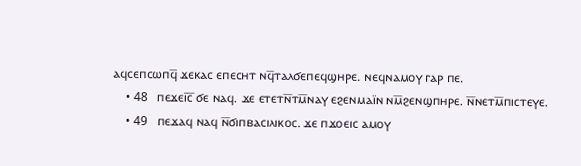ⲁϥⲥⲉⲡⲥⲱⲡϥ̅ ϫⲉⲕⲁⲥ ⲉⲡⲉⲥⲏⲧ ⲛϥ̅ⲧⲁⲗϭⲉⲡⲉϥϣⲏⲣⲉ. ⲛⲉϥⲛⲁⲙⲟⲩ ⲅⲁⲣ ⲡⲉ.
    • 48   ⲡⲉϫⲉⲓ̅ⲥ̅ ϭⲉ ⲛⲁϥ. ϫⲉ ⲉⲧⲉⲧⲛ̅ⲧⲙ̅ⲛⲁⲩ ⲉϩⲉⲛⲙⲁⲓ̈ⲛ ⲛⲙ̅ϩⲉⲛϣⲡⲏⲣⲉ. ⲛ̅ⲛⲉⲧⲙ̅ⲡⲓⲥⲧⲉⲩⲉ.
    • 49   ⲡⲉϫⲁϥ ⲛⲁϥ ⲛ̅ϭⲓⲡⲃⲁⲥⲓⲗⲓⲕⲟⲥ. ϫⲉ ⲡϫⲟⲉⲓⲥ ⲁⲙⲟⲩ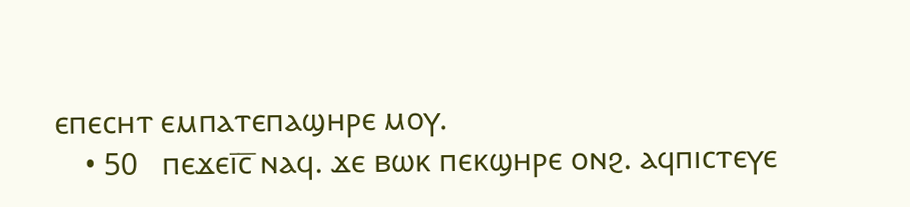ⲉⲡⲉⲥⲏⲧ ⲉⲙⲡⲁⲧⲉⲡⲁϣⲏⲣⲉ ⲙⲟⲩ.
    • 50   ⲡⲉϫⲉⲓ̅ⲥ̅ ⲛⲁϥ. ϫⲉ ⲃⲱⲕ ⲡⲉⲕϣⲏⲣⲉ ⲟⲛϩ. ⲁϥⲡⲓⲥⲧⲉⲩⲉ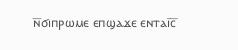ⲛ̅ϭⲓⲡⲣⲱⲙⲉ ⲉⲡϣⲁϫⲉ ⲉⲛⲧⲁⲓ̅ⲥ̅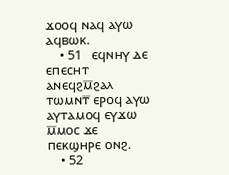ϫⲟⲟϥ ⲛⲁϥ ⲁⲩⲱ ⲁϥⲃⲱⲕ.
    • 51   ⲉϥⲛⲏⲩ ⲇⲉ ⲉⲡⲉⲥⲏⲧ ⲁⲛⲉϥϩⲙ̅ϩⲁⲗ ⲧⲱⲙⲛⲧ̅ ⲉⲣⲟϥ ⲁⲩⲱ ⲁⲩⲧⲁⲙⲟϥ ⲉⲩϫⲱ ⲙ̅ⲙⲟⲥ ϫⲉ ⲡⲉⲕϣⲏⲣⲉ ⲟⲛϩ.
    • 52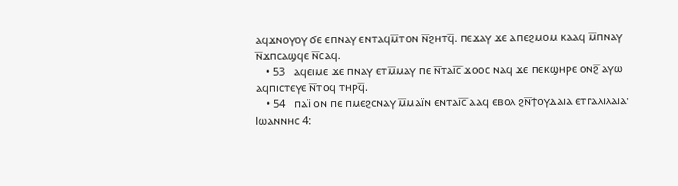ⲁϥϫⲛⲟⲩⲟⲩ ϭⲉ ⲉⲡⲛⲁⲩ ⲉⲛⲧⲁϥⲙ̅ⲧⲟⲛ ⲛ̅ϩⲏⲧϥ̅. ⲡⲉϫⲁⲩ ϫⲉ ⲁⲡⲉϩⲙⲟⲙ ⲕⲁⲁϥ ⲙ̅ⲡⲛⲁⲩ ⲛ̅ϫⲡⲥⲁϣϥⲉ ⲛ̅ⲥⲁϥ.
    • 53   ⲁϥⲉⲓⲙⲉ ϫⲉ ⲡⲛⲁⲩ ⲉⲧⲙ̅ⲙⲁⲩ ⲡⲉ ⲛ̅ⲧⲁⲓ̅ⲥ̅ ϫⲟⲟⲥ ⲛⲁϥ ϫⲉ ⲡⲉⲕϣⲏⲣⲉ ⲟⲛϩ̅ ⲁⲩⲱ ⲁϥⲡⲓⲥⲧⲉⲩⲉ ⲛ̅ⲧⲟϥ ⲧⲏⲣϥ̅.
    • 54   ⲡⲁⲓ̈ ⲟⲛ ⲡⲉ ⲡⲙⲉϩⲥⲛⲁⲩ ⲙ̅ⲙⲁⲓ̈ⲛ ⲉⲛⲧⲁⲓ̅ⲥ̅ ⲁⲁϥ ⲉⲃⲟⲗ ϩⲛ̅ϯⲟⲩⲇⲁⲓⲁ ⲉⲧⲅⲁⲗⲓⲗⲁⲓⲁ·
Ⲓⲱⲁⲛⲛⲏⲥ 4: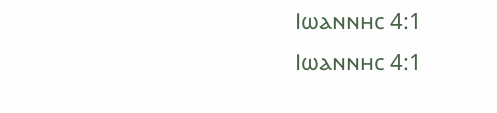Ⲓⲱⲁⲛⲛⲏⲥ 4:1
Ⲓⲱⲁⲛⲛⲏⲥ 4:1